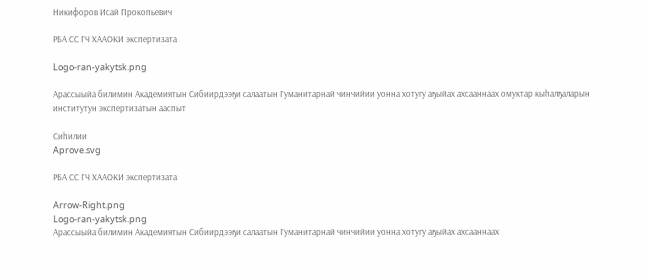Никифоров Исай Прокопьевич

РБА СС ГЧ ХААОКИ экспертизата

Logo-ran-yakytsk.png

Арассыыйа билимин Академиятын Сибиирдээҕи салаатын Гуманитарнай чинчийии уонна хотугу аҕыйах ахсааннаах омуктар кыһалҕаларын институтун экспертизатын ааспыт

Сиһилии
Aprove.svg

РБА СС ГЧ ХААОКИ экспертизата

Arrow-Right.png
Logo-ran-yakytsk.png
Арассыыйа билимин Академиятын Сибиирдээҕи салаатын Гуманитарнай чинчийии уонна хотугу аҕыйах ахсааннаах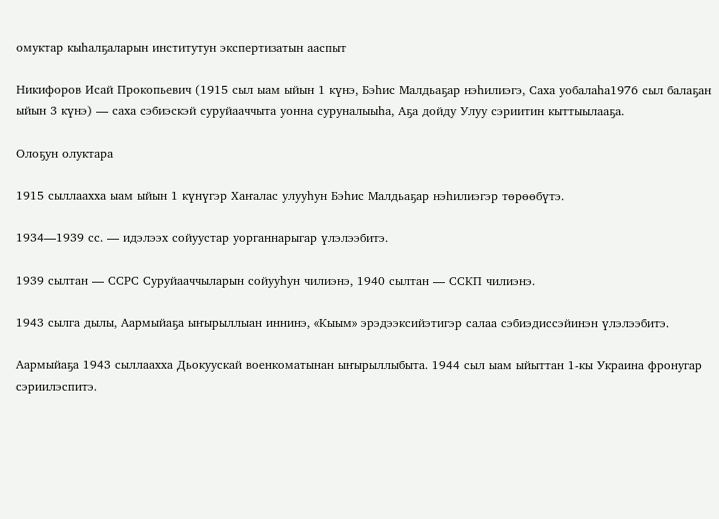омуктар кыһалҕаларын институтун экспертизатын ааспыт

Никифоров Исай Прокопьевич (1915 сыл ыам ыйын 1 күнэ, Бэһис Малдьаҕар нэһилиэгэ, Саха уобалаһа1976 сыл балаҕан ыйын 3 күнэ) — саха сэбиэскэй суруйааччыта уонна суруналыыһа, Аҕа дойду Улуу сэриитин кыттыылааҕа.

Олоҕун олуктара

1915 сыллаахха ыам ыйын 1 күнүгэр Хаҥалас улууһун Бэһис Малдьаҕар нэһилиэгэр төрөөбүтэ.

1934—1939 сс. — идэлээх сойуустар уорганнарыгар үлэлээбитэ.

1939 сылтан — ССРС Суруйааччыларын сойууһун чилиэнэ, 1940 сылтан — ССКП чилиэнэ.

1943 сылга дылы, Аармыйаҕа ыҥырыллыан иннинэ, «Кыым» эрэдээксийэтигэр салаа сэбиэдиссэйинэн үлэлээбитэ.

Аармыйаҕа 1943 сыллаахха Дьокуускай военкоматынан ыҥырыллыбыта. 1944 сыл ыам ыйыттан 1-кы Украина фронугар сэриилэспитэ.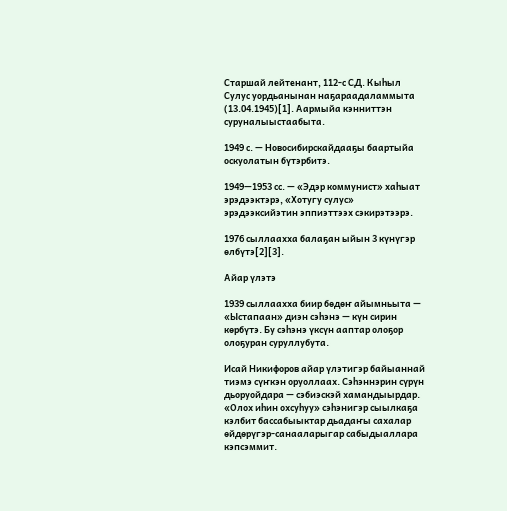Старшай лейтенант, 112-с СД. Кыһыл Сулус уордьанынан наҕараадаламмыта (13.04.1945)[1]. Аармыйа кэнниттэн суруналыыстаабыта.

1949 с. — Новосибирскайдааҕы баартыйа оскуолатын бүтэрбитэ.

1949—1953 сс. — «Эдэр коммунист» хаһыат эрэдээктэрэ, «Хотугу сулус» эрэдээксийэтин эппиэттээх сэкирэтээрэ.

1976 сыллаахха балаҕан ыйын 3 күнүгэр өлбүтэ[2][3].

Айар үлэтэ

1939 сыллаахха биир бөдөҥ айымньыта — «Ыстапаан» диэн сэһэнэ — күн сирин көрбүтэ. Бу сэһэнэ үксүн ааптар олоҕор олоҕуран суруллубута.

Исай Никифоров айар үлэтигэр байыаннай тиэмэ сүҥкэн оруоллаах. Сэһэннэрин сүрүн дьоруойдара — сэбиэскэй хамандыырдар. «Олох иһин охсуһуу» сэһэнигэр сыылкаҕа кэлбит бассабыыктар дьадаҥы сахалар өйдөрүгэр-санааларыгар сабыдыаллара кэпсэммит.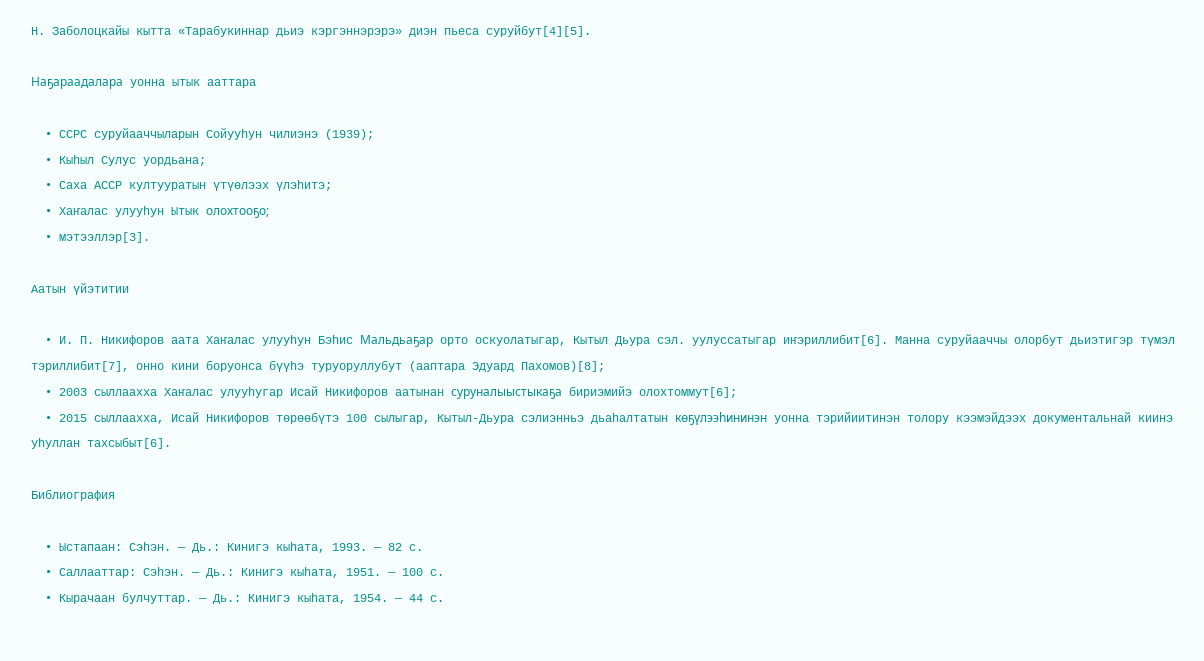Н. Заболоцкайы кытта «Тарабукиннар дьиэ кэргэннэрэрэ» диэн пьеса суруйбут[4][5].

Наҕараадалара уонна ытык ааттара

  • ССРС суруйааччыларын Сойууһун чилиэнэ (1939);
  • Кыһыл Сулус уордьана;
  • Саха АССР култууратын үтүөлээх үлэһитэ;
  • Хаҥалас улууһун Ытык олохтооҕо;
  • мэтээллэр[3].

Аатын үйэтитии

  • И. П. Никифоров аата Хаҥалас улууһун Бэһис Мальдьаҕар орто оскуолатыгар, Кытыл Дьура сэл. уулуссатыгар иҥэриллибит[6]. Манна суруйааччы олорбут дьиэтигэр түмэл тэриллибит[7], онно кини боруонса бүүһэ туруоруллубут (ааптара Эдуард Пахомов)[8];
  • 2003 сыллаахха Хаҥалас улууһугар Исай Никифоров аатынан суруналыыстыкаҕа бириэмийэ олохтоммут[6];
  • 2015 сыллаахха, Исай Никифоров төрөөбүтэ 100 сылыгар, Кытыл-Дьура сэлиэнньэ дьаһалтатын көҕүлээһининэн уонна тэрийиитинэн толору кээмэйдээх документальнай киинэ уһуллан тахсыбыт[6].

Библиография

  • Ыстапаан: Сэһэн. — Дь.: Кинигэ кыһата, 1993. — 82 с.
  • Саллааттар: Сэһэн. — Дь.: Кинигэ кыһата, 1951. — 100 с.
  • Кырачаан булчуттар. — Дь.: Кинигэ кыһата, 1954. — 44 с.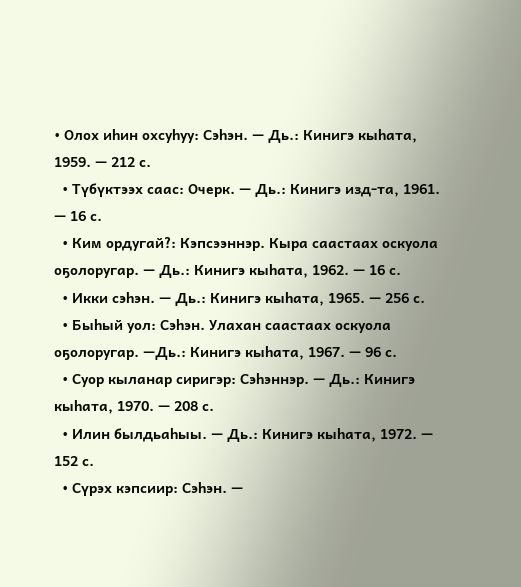• Олох иһин охсуһуу: Сэһэн. — Дь.: Кинигэ кыһата, 1959. — 212 с.
  • Түбүктээх саас: Очерк. — Дь.: Кинигэ изд-та, 1961. — 16 с.
  • Ким ордугай?: Кэпсээннэр. Кыра саастаах оскуола оҕолоругар. — Дь.: Кинигэ кыһата, 1962. — 16 с.
  • Икки сэһэн. — Дь.: Кинигэ кыһата, 1965. — 256 с.
  • Быһый уол: Сэһэн. Улахан саастаах оскуола оҕолоругар. —Дь.: Кинигэ кыһата, 1967. — 96 с.
  • Суор кыланар сиригэр: Сэһэннэр. — Дь.: Кинигэ кыһата, 1970. — 208 с.
  • Илин былдьаһыы. — Дь.: Кинигэ кыһата, 1972. — 152 с.
  • Сүрэх кэпсиир: Сэһэн. —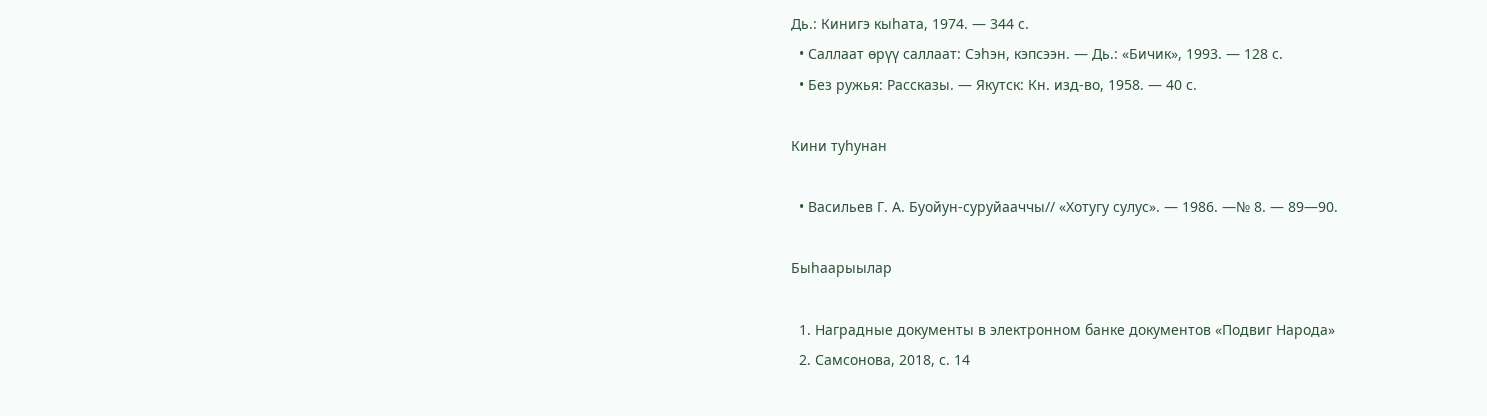Дь.: Кинигэ кыһата, 1974. — 344 с.
  • Саллаат өрүү саллаат: Сэһэн, кэпсээн. — Дь.: «Бичик», 1993. — 128 с.
  • Без ружья: Рассказы. — Якутск: Кн. изд-во, 1958. — 40 с.

Кини туһунан

  • Васильев Г. А. Буойун-суруйааччы// «Хотугу сулус». — 1986. —№ 8. — 89—90.

Быһаарыылар

  1. Наградные документы в электронном банке документов «Подвиг Народа»
  2. Самсонова, 2018, с. 14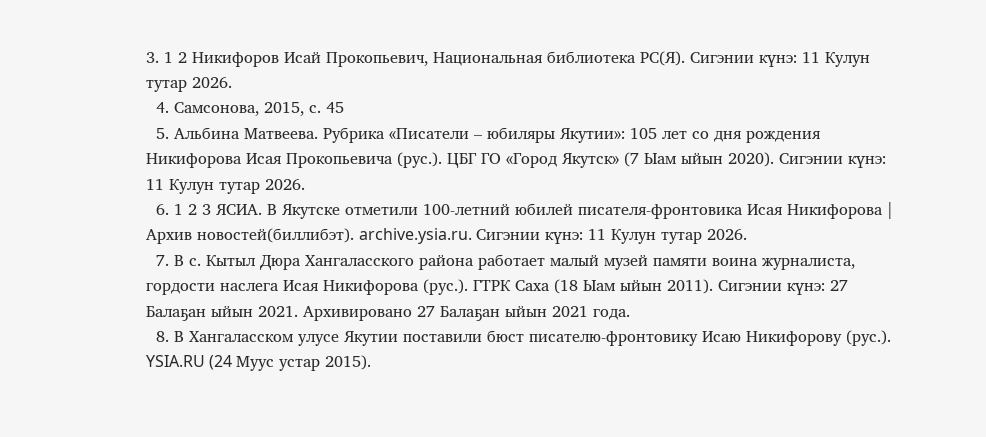3. 1 2 Никифоров Исай Прокопьевич, Национальная библиотека РС(Я). Сигэнии күнэ: 11 Кулун тутар 2026.
  4. Самсонова, 2015, с. 45
  5. Альбина Матвеева. Рубрика «Писатели – юбиляры Якутии»: 105 лет со дня рождения Никифорова Исая Прокопьевича (рус.). ЦБГ ГО «Город Якутск» (7 Ыам ыйын 2020). Сигэнии күнэ: 11 Кулун тутар 2026.
  6. 1 2 3 ЯСИА. В Якутске отметили 100-летний юбилей писателя-фронтовика Исая Никифорова | Архив новостей(биллибэт). archive.ysia.ru. Сигэнии күнэ: 11 Кулун тутар 2026.
  7. В с. Кытыл Дюра Хангаласского района работает малый музей памяти воина журналиста, гордости наслега Исая Никифорова (рус.). ГТРК Саха (18 Ыам ыйын 2011). Сигэнии күнэ: 27 Балаҕан ыйын 2021. Архивировано 27 Балаҕан ыйын 2021 года.
  8. В Хангаласском улусе Якутии поставили бюст писателю-фронтовику Исаю Никифорову (рус.). YSIA.RU (24 Муус устар 2015).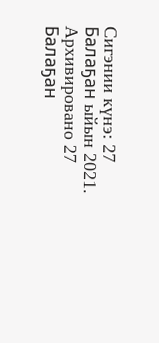Сигэнии күнэ: 27 Балаҕан ыйын 2021. Архивировано 27 Балаҕан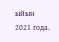ыйын 2021 года.